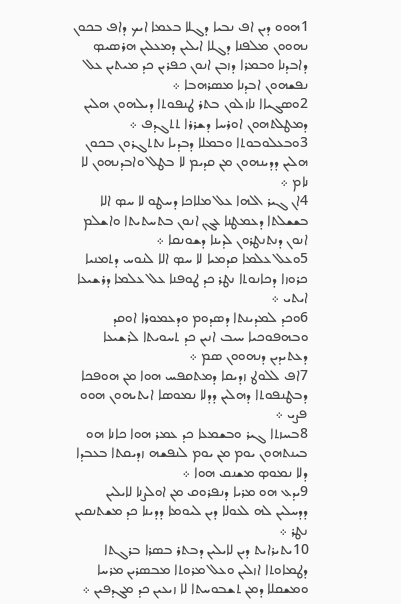1ܗܘܘ ܕܝܢ ܐܦ ܢܒܝܐ ܕܓܠܐ ܒܥܡܐ ܐܝܟ ܕܐܦ ܒܟܘܢ ܢܗܘܘܢ ܡܠܦܢܐ ܕܓܠܐ ܐܝܠܝܢ ܕܡܥܠܝܢ ܗܪܤܝܤ ܕܐܒܕܢܐ ܘܒܡܪܐ ܕܙܒܢ ܐܢܘܢ ܟܦܪܝܢ ܟܕ ܡܝܬܝܢ ܥܠ ܢܦܫܗܘܢ ܐܒܕܢܐ ܡܤܪܗܒܐ ܀
2ܘܤܓܝܐܐ ܢܐܙܠܘܢ ܒܬܪ ܛܢܦܘܬܐ ܕܝܠܗܘܢ ܗܠܝܢ ܕܡܛܠܬܗܘܢ ܐܘܪܚܐ ܕܫܪܪܐ ܬܬܓܕܦ ܀
3ܘܒܥܠܘܒܘܬܐ ܘܒܡܠܐ ܕܒܕܝܐ ܢܬܬܓܪܘܢ ܒܟܘܢ ܗܠܝܢ ܕܕܝܢܗܘܢ ܡܢ ܩܕܝܡ ܠܐ ܒܛܠ ܘܐܒܕܢܗܘܢ ܠܐ ܢܐܡ ܀
4ܐܢ ܓܝܪ ܐܠܗܐ ܥܠ ܡܠܐܟܐ ܕܚܛܘ ܠܐ ܚܤ ܐܠܐ ܒܫܫܠܬܐ ܕܥܡܛܢܐ ܥܓܢ ܐܢܘܢ ܒܬܚܬܝܬܐ ܘܐܫܠܡ ܐܢܘܢ ܕܢܬܢܛܪܘܢ ܠܕܝܢܐ ܕܫܘܢܩܐ ܀
5ܘܥܠ ܥܠܡܐ ܩܕܡܝܐ ܠܐ ܚܤ ܐܠܐ ܠܢܘܚ ܕܬܡܢܝܐ ܟܪܘܙܐ ܕܟܐܢܘܬܐ ܢܛܪ ܟܕ ܛܘܦܢܐ ܥܠ ܥܠܡܐ ܕܪܫܝܥܐ ܐܝܬܝ ܀
6ܘܟܕ ܠܡܕܝܢܬܐ ܕܤܕܘܡ ܘܕܥܡܘܪܐ ܐܘܩܕ ܘܒܗܦܘܟܝܐ ܚܝܒ ܐܢܝܢ ܟܕ ܬܚܘܝܬܐ ܠܪܫܝܥܐ ܕܥܬܝܕܝܢ ܕܢܗܘܘܢ ܤܡ ܀
7ܐܦ ܠܠܘܛ ܙܕܝܩܐ ܕܡܬܩܦܚ ܗܘܐ ܡܢ ܗܘܦܟܐ ܕܒܛܢܦܘܬܐ ܕܗܠܝܢ ܕܕܠܐ ܢܡܘܤܐ ܐܝܬܝܗܘܢ ܗܘܘ ܦܨܝ ܀
8ܒܚܙܬܐ ܓܝܪ ܘܒܫܡܥܐ ܟܕ ܥܡܪ ܗܘܐ ܟܐܢܐ ܗܘ ܒܝܢܬܗܘܢ ܝܘܡ ܡܢ ܝܘܡ ܠܢܦܫܗ ܙܕܝܩܬܐ ܒܥܒܕܐ ܕܠܐ ܢܡܘܤ ܡܫܢܩ ܗܘܐ ܀
9ܝܕܥ ܗܘ ܡܪܝܐ ܕܢܦܪܘܩ ܡܢ ܐܘܠܨܢܐ ܠܐܝܠܝܢ ܕܕܚܠܝܢ ܠܗ ܠܥܘܠܐ ܕܝܢ ܠܝܘܡܐ ܕܕܝܢܐ ܟܕ ܡܫܬܢܩܝܢ ܢܛܪ ܀
10ܝܬܝܪܐܝܬ ܕܝܢ ܠܐܝܠܝܢ ܕܒܬܪ ܒܤܪܐ ܒܪܓܬܐ ܕܛܡܐܘܬܐ ܐܙܠܝܢ ܘܥܠ ܡܪܘܬܐ ܡܒܤܪܝܢ ܡܪܚܐ ܘܡܫܩܠܐ ܕܡܢ ܬܫܒܘܚܬܐ ܠܐ ܙܝܥܝܢ ܟܕ ܡܓܕܦܝܢ ܀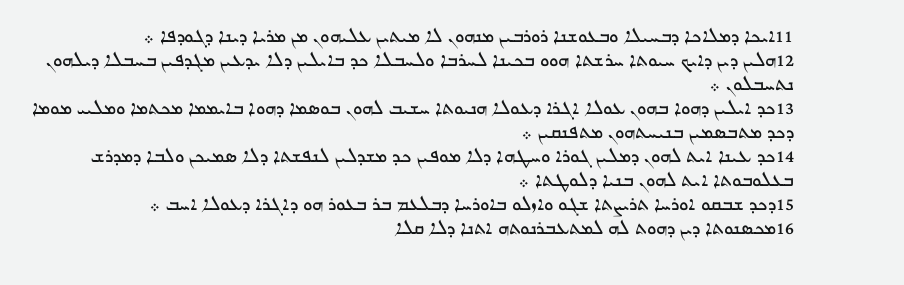11ܐܝܟܐ ܕܡܠܐܟܐ ܕܒܚܝܠܐ ܘܒܥܘܫܢܐ ܪܘܪܒܝܢ ܡܢܗܘܢ ܠܐ ܡܝܬܝܢ ܥܠܝܗܘܢ ܡܢ ܡܪܝܐ ܕܝܢܐ ܕܓܘܕܦܐ ܀
12ܗܠܝܢ ܕܝܢ ܕܐܝܟ ܚܝܘܬܐ ܚܪܫܬܐ ܗܘܘ ܒܟܝܢܐ ܠܚܪܒܐ ܘܠܚܒܠܐ ܟܕ ܒܐܝܠܝܢ ܕܠܐ ܝܕܥܝܢ ܡܓܕܦܝܢ ܒܚܒܠܐ ܕܝܠܗܘܢ ܢܬܚܒܠܘܢ ܀
13ܟܕ ܐܝܠܝܢ ܕܗܘܐ ܒܗܘܢ ܥܘܠܐ ܐܓܪܐ ܕܥܘܠܐ ܗܢܝܘܬܐ ܚܫܝܒ ܠܗܘܢ ܒܘܤܡܐ ܕܗܘܐ ܒܐܝܡܡܐ ܡܟܬܡܐ ܘܡܠܝܝ ܡܘܡܐ ܕܟܕ ܡܬܒܤܡܝܢ ܒܢܝܚܬܗܘܢ ܡܬܦܢܩܝܢ ܀
14ܟܕ ܥܝܢܐ ܐܝܬ ܠܗܘܢ ܕܡܠܝܢ ܓܘܪܐ ܘܚܛܗܐ ܕܠܐ ܡܘܦܝܢ ܟܕ ܡܫܕܠܝܢ ܠܢܦܫܬܐ ܕܠܐ ܤܡܝܟܢ ܘܠܒܐ ܕܡܕܪܫ ܒܥܠܘܒܘܬܐ ܐܝܬ ܠܗܘܢ ܒܢܝܐ ܕܠܘܛܬܐ ܀
15ܕܟܕ ܫܒܩܘ ܐܘܪܚܐ ܬܪܝܨܬܐ ܫܓܘ ܘܐܙܠܘ ܒܐܘܪܚܐ ܕܒܠܥܡ ܒܪ ܒܥܘܪ ܗܘ ܕܐܓܪܐ ܕܥܘܠܐ ܐܚܒ ܀
16ܡܟܤܢܘܬܐ ܕܝܢ ܕܗܘܬ ܠܗ ܠܡܬܥܒܪܢܘܬܗ ܐܬܢܐ ܕܠܐ ܩܠܐ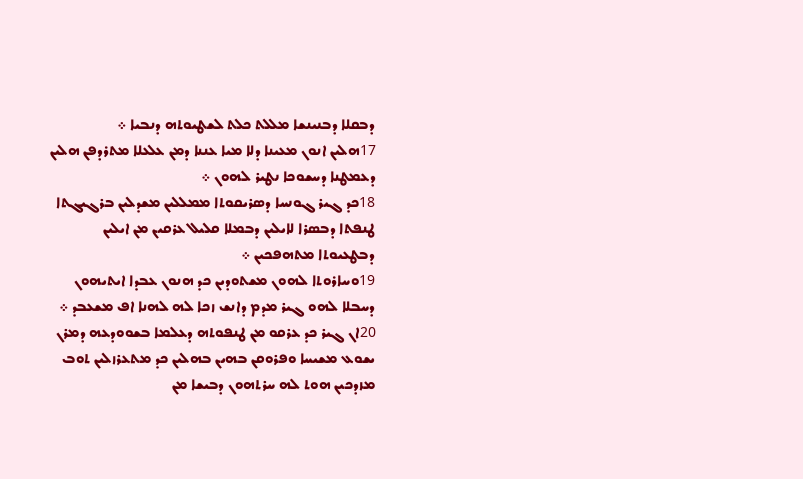ܕܒܩܠܐ ܕܒܢܝܢܫܐ ܡܠܠܬ ܟܠܬ ܠܫܛܝܘܬܗ ܕܢܒܝܐ ܀
17ܗܠܝܢ ܐܢܘܢ ܡܥܝܢܐ ܕܠܐ ܡܝܐ ܥܢܢܐ ܕܡܢ ܥܠܥܠܐ ܡܬܪܕܦܢ ܗܠܝܢ ܕܥܡܛܢܐ ܕܚܫܘܟܐ ܢܛܝܪ ܠܗܘܢ ܀
18ܟܕ ܓܝܪ ܓܘܢܚܐ ܕܤܪܝܩܘܬܐ ܡܡܠܠܝܢ ܡܫܕܠܝܢ ܒܪܓܝܓܬܐ ܛܢܦܬܐ ܕܒܤܪܐ ܠܐܝܠܝܢ ܕܒܡܠܐ ܩܠܝܠ ܥܪܩܝܢ ܡܢ ܐܝܠܝܢ ܕܒܛܥܝܘܬܐ ܡܬܗܦܟܝܢ ܀
19ܘܚܐܪܘܬܐ ܠܗܘܢ ܡܫܬܘܕܝܢ ܟܕ ܗܢܘܢ ܥܒܕܐ ܐܝܬܝܗܘܢ ܕܚܒܠܐ ܠܗܘ ܓܝܪ ܡܕܡ ܕܐܢܫ ܙܟܐ ܠܗ ܠܗܢܐ ܐܦ ܡܫܥܒܕ ܀
20ܐܢ ܓܝܪ ܟܕ ܥܪܩܘ ܡܢ ܛܢܦܘܬܗ ܕܥܠܡܐ ܒܫܘܘܕܥܗ ܕܡܪܢ ܝܫܘܥ ܡܫܝܚܐ ܘܦܪܘܩܢ ܒܗܝܢ ܒܗܠܝܢ ܟܕ ܡܬܥܪܙܠܝܢ ܬܘܒ ܡܙܕܟܝܢ ܗܘܬ ܠܗ ܚܪܬܗܘܢ ܕܒܝܫܐ ܡܢ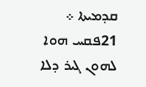ܩܕܡܝܬܐ ܀
21ܦܩܚ ܗܘܐ ܠܗܘܢ ܓܝܪ ܕܠܐ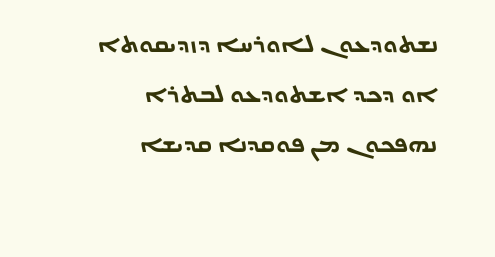ܢܫܬܘܕܥܘܢ ܠܐܘܪܚܐ ܕܙܕܝܩܘܬܐ ܐܘ ܕܟܕ ܐܫܬܘܕܥܘ ܠܒܬܪܐ ܢܗܦܟܘܢ ܡܢ ܦܘܩܕܢܐ ܩܕܝܫܐ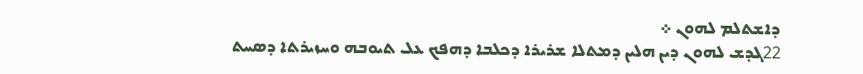ܕܐܫܬܠܡ ܠܗܘܢ ܀
22ܓܕܫ ܠܗܘܢ ܕܝܢ ܗܠܝܢ ܕܡܬܠܐ ܫܪܝܪܐ ܕܟܠܒܐ ܕܗܦܟ ܥܠ ܬܝܘܒܗ ܘܚܙܝܪܬܐ ܕܤܚܬ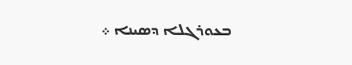ܒܥܘܪܓܠܐ ܕܤܝܢܐ ܀